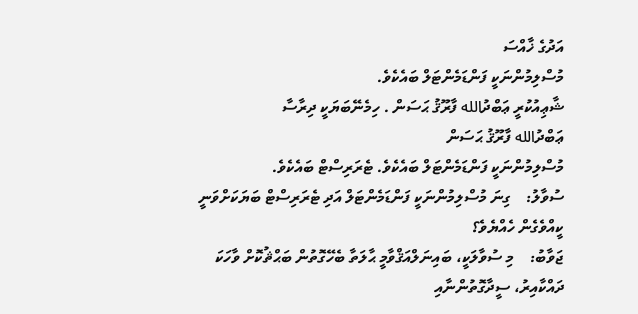އަދުގެ ޚާއްސަ
މުސްލިމުންނަކީ ފަންޑަމެންޓަލް ބައެކެވެ.
ޝާޢިއުކުރީ ޢަބްދުالله ފާރޫޤު ޙަސަން . ހިމެނޭބަޔަކީ ދިރާސާ
ޢަބްދުالله ފާރޫޤު ޙަސަން
މުސްލިމުންނަކީ ފަންޑަމެންޓަލް ބައެކެވެ. ޓެރަރިސްޓް ބައެކެވެ.
ސުވާލު:    ގިނަ މުސްލިމުންނަކީ ފަންޑަމެންޓަލް އަދި ޓެރަރިސްޓް ބަޔަކަށްވަނީ ކީއްވެގެން ހެއްޔެވެ؟
ޖަވާބު:    މި ސުވާލަކީ، ބައިނަލްއަޤްވާމީ ޙާލަތާ ބެހޭގޮތުން ބަޙްޘުކޮށް ވާހަކަ ދައްކާއިރު، ސީދާގޮތުންނާއި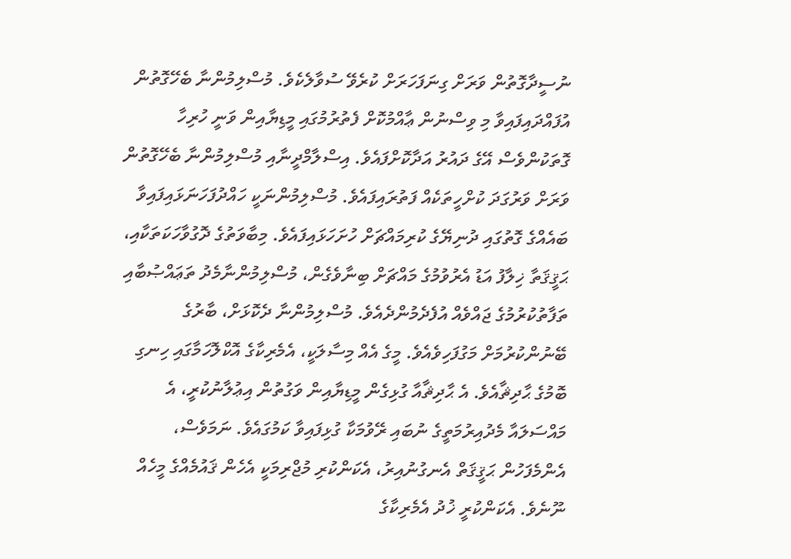ނުސީދާގޮތުން ވަރަށް ގިނަފަހަރަށް ކުރެވޭ ސުވާލެކެވެ. މުސްލިމުންނާ ބެހޭގޮތުން އުފައްދައިފައިވާ މި ވިސްނުން ޢާއްމުކޮށް ފެތުރުމުގައި މީޑިޔާއިން ވަނީ ހުރިހާ ގޮތަކުންވެސް އޭގެ ދައުރު އަދާކޮށްފައެވެ. އިސްލާމްދީނާއި މުސްލިމުންނާ ބެހޭގޮތުން ވަރަށް ވަރުގަދަ ކުށްހީތަކެއް ފަތުރައިފައެވެ. މުސްލިމުންނަކީ ހައްދުފަހަނަޅައިފައިވާ ބައެއްގެ ގޮތުގައި ދުނިޔޭގެ ކުރިމައްޗަށް ހުށަހަޅައިފައެވެ. މިބާވަތުގެ ދޮގުވާހަކަތަކާއި، ޙަޤީޤަތާ ޚިލާފު އަޑު އެރުވުމުގެ މައްޗަށް ބިނާވެގެން، މުސްލިމުންނާމެދު ތަޢައްޞުބާއި ތަފާތުކުރުމުގެ ޖައްވެއް އުފެދެމުންދެއެވެ. މުސްލިމުންނާ ދެކޮޅަށް، ބާރުގެ ބޭނުންކުރުމަށް މަގުފަހިވެއެވެ. މީގެ އެއް މިސާލަކީ، އެމެރިކާގެ އޮކްލޮހަމާގައި ހިނގި ބޮމުގެ ޙާދިޘާއެވެ. އެ ޙާދިޘާއާ ގުޅިގެން މީޑިޔާއިން ވަގުތުން އިޢުލާނުކުރީ، އެ މައްސަލައާ މެދުއިރުމަތީގެ ނުބައި ރޭވުމަކާ ގުޅިފައިވާ ކަމުގައެވެ. ނަމަވެސް، އެންމެފަހުން ޙަޤީޤަތް އެނގުނުއިރު، އެކަންކުރި މުޖްރިމަކީ އެހެން ޤައުމެއްގެ މީހެއް ނޫނެވެ. އެކަންކުރީ ޚުދު އެމެރިކާގެ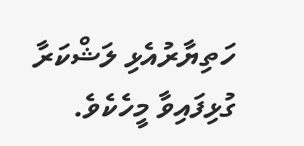ހަތިޔާރުއެޅި ލަޝްކަރާ ގުޅިފައިވާ މީހެކެވެ.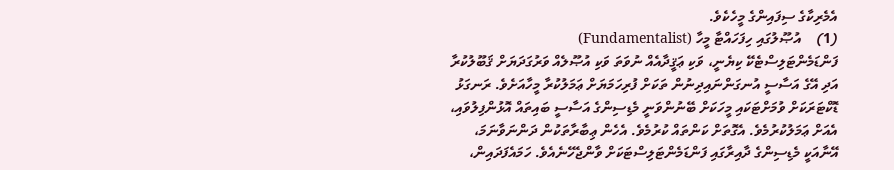އެމެރިކާގެ ސިފައިންގެ މީހެކެވެ.
(1)    އުޞޫލުގައި ހިފަހައްޓާ މީހާ (Fundamentalist)
ފަންޑަމެންޓަލިސްޓެކޭ ކިޔެނީ، ވަކި ޢަޤީދާއެއް ނުވަތަ ވަކި އުޞޫލެއް ވަރުގަދަޔަށް ޤަބޫލުކުރާ އަދި އޭގެ އަސާސީ އުނގަންނައިދިނުން ތަކަށް ފުރިހަމަޔަށް ޢަމަލުކުރާ މީހާއަށެވެ. ރަނގަޅު ޑޮކްޓަރަކަށް ވުމަށްޓަކައި މީހަކަށް ބޭނުންވަނީ މެޑިސިންގެ އަސާސީ ބައިތައް އޮޅުންފިލުވައި، އެއަށް ޢަމަލުކުރުމެވެ. އެގޮތަށް ކަންތައް ކުރުމެވެ. އެހެން ޢިބާރާތަކުން ދަންނަވާނަމަ، އޭނާއަކީ މެޑިސިންގެ ދާއިރާގައި ފަންޑަމެންޓަލިސްޓަކަށް ވާންޖެހޭނެއެވެ. ހަމައެފަދައިން،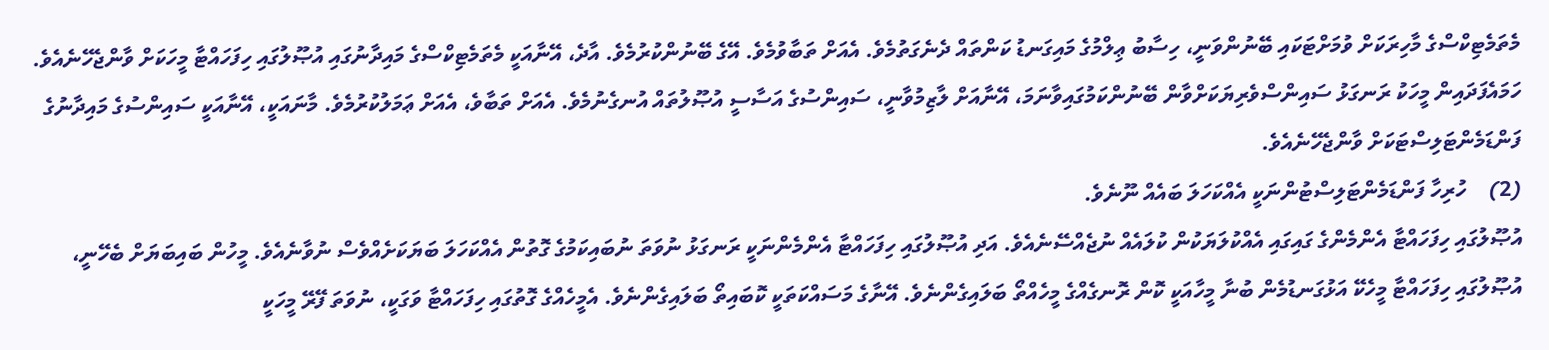މެތަމެޓިކްސްގެ މާހިރަކަށް ވުމަށްޓަކައި ބޭނުންވަނީ، ހިސާބު ޢިލްމުގެ މައިގަނޑު ކަންތައް ދެނެގަތުމެވެ. އެއަށް ތަބާވުމެވެ. އޭގެ ބޭނުންކުރުމެވެ. އާދެ، އޭނާއަކީ މެތަމެޓިކްސްގެ މައިދާނުގައި އުޞޫލުގައި ހިފަހައްޓާ މީހަކަށް ވާންޖެހޭނެއެވެ. ހަމައެފަދައިން މީހަކު ރަނގަޅު ސައިންސްވެރިޔަކަށްވާން ބޭނުންކަމުގައިވާނަމަ، އޭނާއަށް ލާޒިމުވާނީ، ސައިންސުގެ އަސާސީ އުޞޫލުތައް އުނގެނުމެވެ. އެއަށް ތަބާވެ، އެއަށް ޢަމަލުކުރުމެވެ. މާނައަކީ، އޭނާއަކީ ސައިންސުގެ މައިދާނުގެ ފަންޑަމެންޓަލިސްޓަކަށް ވާންޖެހޭނެއެވެ.
(2)    ހުރިހާ ފަންޑަމެންޓަލިސްޓުންނަކީ އެއްކަހަލަ ބައެއް ނޫނެވެ.
އުޞޫލުގައި ހިފަހައްޓާ އެންމެންގެ ގައިގައި އެއްކުލަޔަކުން ކުލައެއް ނުޖެއްސޭނެއެވެ. އަދި އުޞޫލުގައި ހިފަހައްޓާ އެންމެންނަކީ ރަނގަޅު ނުވަތަ ނުބައިކަމުގެ ގޮތުން އެއްކަހަލަ ބަޔަކަށެއްވެސް ނުވާނެއެވެ. މީހުން ބައިބަޔަށް ބެހޭނީ، އުޞޫލުގައި ހިފަހައްޓާ މީހެކޭ އަޅުގަނޑުމެން ބުނާ މީހާއަކީ ކޮން ރޮނގެއްގެ މީހެއްތޯ ބަލައިގެންނެވެ. އޭނާގެ މަސައްކަތަކީ ކޮބައިތޯ ބަލައިގެންނެވެ. އެމީހެއްގެ ގޮތުގައި ހިފަހައްޓާ ވަގަކީ، ނުވަތަ ފޭރޭ މީހަކީ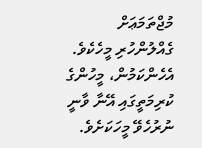މުޖްތަމަޢަށް ގެއްލުންހުރި މީހެކެވެ. އެހެންކަމުން، މީހުންގެ ކުރިމަތީގައި އޭނާ ވާނީ ނުރުހެވޭ މީހަކަށެވެ.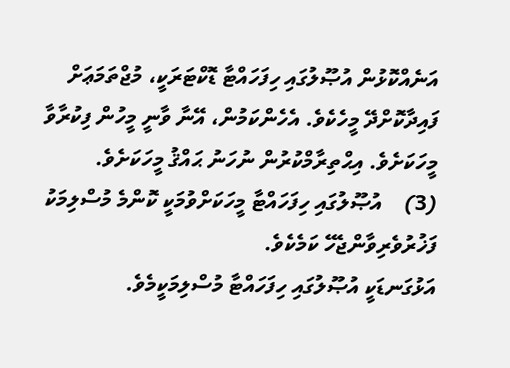އަނެއްކޮޅުން އުޞޫލުގައި ހިފަހައްޓާ ޑޮކްޓަރަކީ، މުޖްތަމަޢަށް ފައިދާކޮށްދޭ މީހެކެވެ. އެހެންކަމުން، އޭނާ ވާނީ މީހުން ފިކުރާވާ މީހަކަށެވެ. އިޙްތިރާމްކުރުން ނުހަނު ޙައްޤު މީހަކަށެވެ.
(3)    އުޞޫލުގައި ހިފަހައްޓާ މީހަކަށްވުމަކީ ކޮންމެ މުސްލިމަކު ފަޚުރުވެރިވާންޖެހޭ ކަމެކެވެ.
އަޅުގަނޑަކީ އުޞޫލުގައި ހިފަހައްޓާ މުސްލިމަކީމެވެ.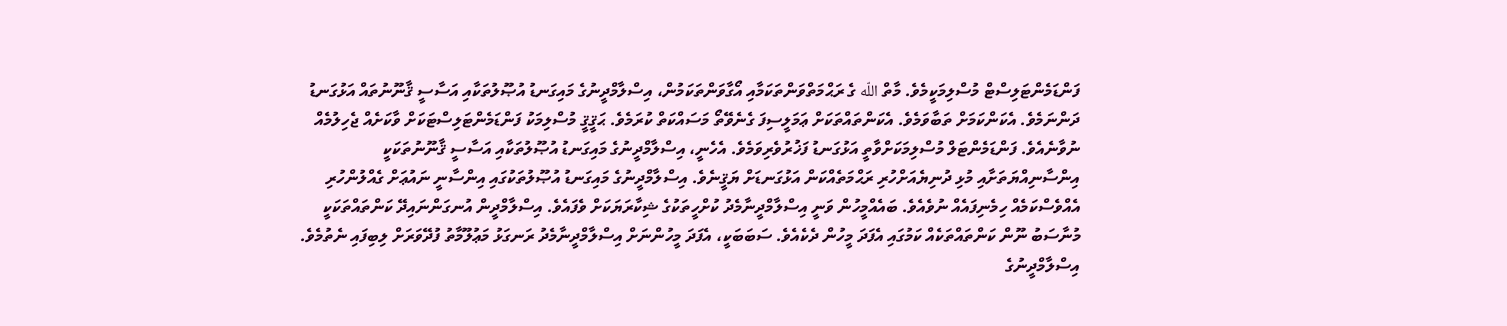ފަންޑަމެންޓަލިސްޓް މުސްލިމަކީމެވެ. މާތް اللّه ގެ ރަޙްމަތްވަންތަކަމާއި އޯގާވަންތަކަމުން، އިސްލާމްދީނުގެ މައިގަނޑު އުޞޫލުތަކާއި އަސާސީ ޤާނޫނުތައް އަޅުގަނޑު ދަންނަމެވެ. އެކަންކަމަށް ތަބާވަމެވެ. އެކަންތައްތަކަށް ޢަމަލީސިފަ ގެނެވޭތޯ މަސައްކަތް ކުރަމެވެ. ޙަޤީޤީ މުސްލިމަކު ފަންޑަމެންޓަލިސްޓަކަށް ވާކަށެއް ޖެހިލުމެއް ނުވާނެއެވެ. ފަންޑަމެންޓަލް މުސްލިމަކަށްވާތީ އަޅުގަނޑު ފަޚުރުވެރިވަމެވެ. އެހެނީ، އިސްލާމްދީނުގެ މައިގަނޑު އުޞޫލުތަކާއި އަސާސީ ޤާނޫނުތަކަކީ އިންސާނިއްޔަތަށާއި މުޅި ދުނިޔެއަށްހުރި ރަޙްމަތެއްކަން އަޅުގަނޑަށް ޔަޤީނެވެ. އިސްލާމްދީނުގެ މައިގަނޑު އުޞޫލުތަކުގައި އިންސާނީ ނައުޢަށް ގެއްލުންހުރި އެއްވެސްކަމެއް ހިމެނިފައެއް ނުވެއެވެ. ބައެއްމީހުން ވަނީ އިސްލާމްދީނާމެދު ކުށްހީތަކުގެ ޝިކާރަޔަކަށް ވެފައެވެ. އިސްލާމްދީން އުނގަންނައިދޭ ކަންތައްތަކަކީ މުނާސަބު ނޫން ކަންތައްތަކެއް ކަމުގައި އެފަދަ މީހުން ދެކެއެވެ. ސަބަބަކީ، އެފަދަ މީހުންނަށް އިސްލާމްދީނާމެދު ރަނގަޅު މަޢުލޫމާތު ފުދޭވަރަށް ލިބިފައި ނެތުމެވެ. އިސްލާމްދީނުގެ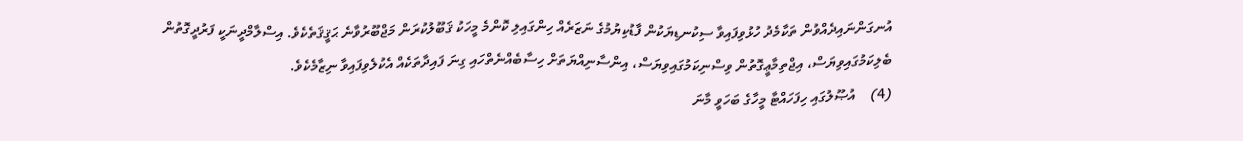އުނގަންނައިދެއްވުން ތަކާމެދު ހުޅުވިފައިވާ ސިކުނޑިޔަކުން ފާޑުކިޔުމުގެ ނަޒަރެއް ހިންގައިލި ކޮންމެ މީހަކު ޤަބޫލުކުރަން މަޖްބޫރުވާނެ ޙަޤީޤަތެކެވެ. އިސްލާމްދީނަކީ ފަރުދީގޮތުން ބެލިކަމުގައިވިޔަސް، އިޖްތިމާޢީގޮތުން ވިސްނިކަމުގައިވިޔަސް، އިންސާނިއްޔަތަށް ހިސާބެއްނެތްހައި ގިނަ ފައިދާތަކެއް އެކުލެވިފައިވާ ނިޒާމެކެވެ.
(4)    އުޞޫލުގައި ހިފަހައްޓާ މީހާގެ ބަހަވީ މާނަ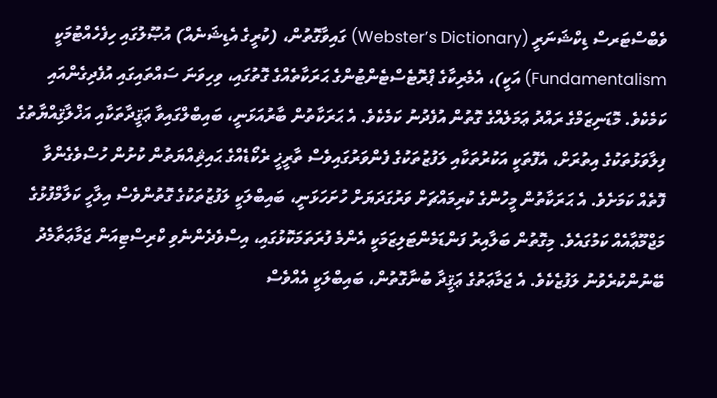ވެބްސްޓަރސް ޑިކްޝަނަރީ (Webster’s Dictionary) ގައިވާގޮތުން، (ކުރީގެ އެޑިޝަނެއް) އުޞޫލުގައި ހިފެހެއްޓުމަކީ Fundamentalism) އަކީ)، އެމެރިކާގެ ޕްރޮޓެސްޓެންޓުންގެ ޙަރަކާތެއްގެ ގޮތުގައި، ވިހިވަނަ ސައްތައިގައި އުފެދިގެންއައި ކަމެކެވެ. މޮޑަނިޒަމްގެ ރައްދު ޢަމަލެއްގެ ގޮތުން އުފެދުނު ކަމެކެވެ. އެ ޙަރަކާތުން ބާރުއަޅަނީ، ބައިބްލްގައިވާ ޢަޤީދާތަކާއި އަޚްލާޤިއްޔާތުގެ ފިލާވަޅުތަކުގެ އިތުރަށް، އެފޮތަކީ އަކުރުތަކާއި ލަފުޒުތަކުގެ ފެންވަރުގައިވެސް ތާރީޚީ ރެކޯޑެއްގެ ޙައިޘިއްޔަތުން ކުށުން ހުސްވެގެންވާ ފޮތެއް ކަމަށެވެ. އެ ޙަރަކާތުން މީހުންގެ ކުރިމައްޗަށް ވަރުގަދަޔަށް ހުށަހަޅަނީ، ބައިބްލަކީ ލަފުޒުތަކުގެ ގޮތުންވެސް އިލާހީ ކަލާމްފުޅުގެ މަޖްމޫޢާއެއް ކަމުގައެވެ. މިގޮތުން ބަލާއިރު ފަންޑަމެންޓަލިޒަމަކީ އެންމެ ފުރަތަމަކޮޅުގައި، އިސްވެދެންނެވި ކްރިސްޓިއަން ޖަމާޢަތާމެދު ބޭނުންކުރެވުނު ލަފުޒެކެވެ. އެ ޖަމާޢަތުގެ ޢަޤީދާ ބުނާގޮތުން، ބައިބްލަކީ އެއްވެސް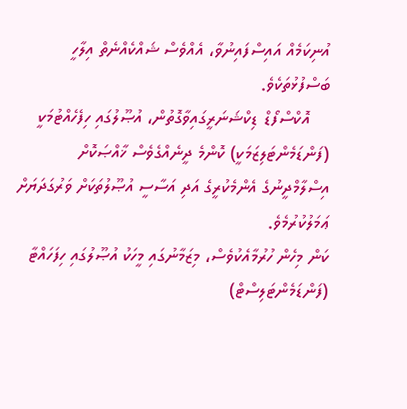އުނިކަމެއް އައިސްފައިނުވާ، އެއްވެސް ޝައްކެއްނެތް އިލާހީ ބަސްފުޅުތަކެވެ.
    އޮކްސްފޯޑް ޑިކްޝަނަރީގައިވާގޮތުން، އުޞޫލުގައި ހިފެހެއްޓުމަކީ (ފަންޑަމެންޓަލިޒަމަކީ) ކޮންމެ ދީނެއްގެވެސް ޚާއްޞަކޮށް އިސްލާމްދީނުގެ އެންމެކުރީގެ އަދި އަސާސީ އުޞޫލުތަކަށް ވަރުގަދަޔަށް ޢަމަލުކުރުމެވެ.
ކަން މިހެން ހުރުމާއެކުވެސް، މިޒަމާނުގައި މީހަކު އުޞޫލުގައި ހިފަހައްޓާ (ފަންޑަމެންޓަލިސްޓް)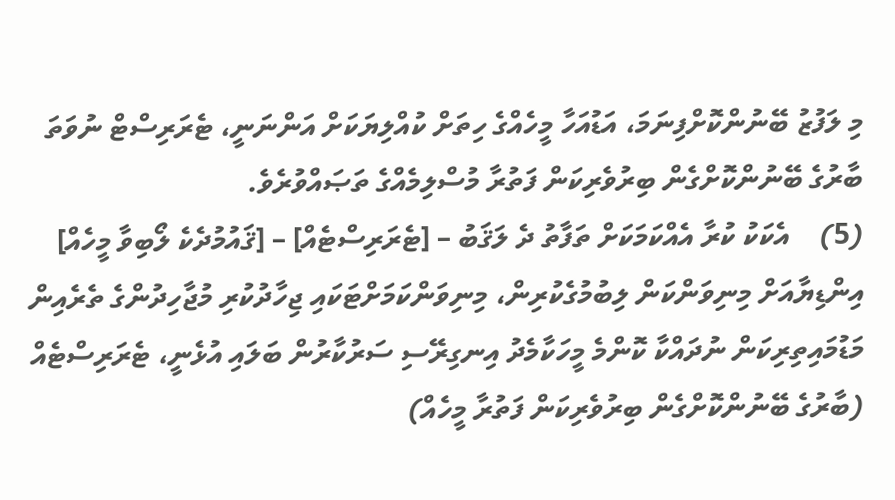މި ލަފުޒު ބޭނުންކޮށްފިނަމަ، އަޑުއަހާ މީހެއްގެ ހިތަށް ކުއްލިޔަކަށް އަންނަނީ، ޓެރަރިސްޓް ނުވަތަ ބާރުގެ ބޭނުންކޮށްގެން ބިރުވެރިކަން ފަތުރާ މުސްލިމެއްގެ ތަޞައްވުރެވެ.
(5)    އެކަކު ކުރާ އެއްކަމަކަށް ތަފާތު ދެ ލަޤަބު – [ޓެރަރިސްޓެއް] – [ޤައުމުދެކެ ލޯބިވާ މީހެއް]
އިންޑިޔާއަށް މިނިވަންކަން ލިބުމުގެކުރިން، މިނިވަންކަމަށްޓަކައި ޖިހާދުކުރި މުޖާހިދުންގެ ތެރެއިން މަޑުމައިތިރިކަން ނުދައްކާ ކޮންމެ މީހަކާމެދު އިނގިރޭސި ސަރުކާރުން ބަލައި އުޅެނީ، ޓެރަރިސްޓެއް (ބާރުގެ ބޭނުންކޮށްގެން ބިރުވެރިކަން ފަތުރާ މީހެއް)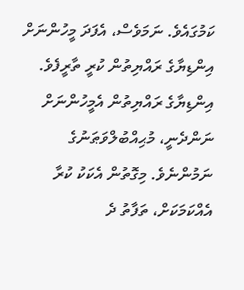ކަމުގައެވެ. ނަމަވެސް، އެފަދަ މީހުންނަށް އިންޑިޔާގެ ރައްޔިތުން ކުރީ ތާރީފެވެ. އިންޑިޔާގެ ރައްޔިތުން އެމީހުންނަށް ނަންދެނީ، މުޙިއްބުލްވަޠަނުގެ ނަމުންނެވެ. މިގޮތުން އެކަކު ކުރާ އެއްކަމަކަށް، ތަފާތު ދެ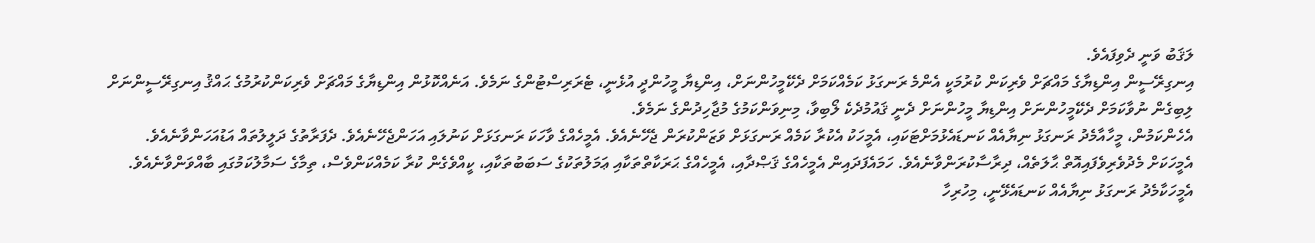ލަޤަބު ވަނީ ދެވިފައެވެ.
އިނގިރޭސީން އިންޑިޔާގެ މައްޗަށް ވެރިކަން ކުރުމަކީ އެންމެ ރަނގަޅު ކަމެއްކަމަށް ދެކޭމީހުންނަށް، އިންޑިޔާ މީހުންދީ އުޅެނީ، ޓެރަރިސްޓުންގެ ނަމެވެ. އަނެއްކޮޅުން އިންޑިޔާގެ މައްޗަށް ވެރިކަންކުރުމުގެ ޙައްޤު އިނގިރޭސީންނަށް ލިބިގެން ނުވާކަމަށް ދެކޭމީހުންނަށް އިންޑިޔާ މީހުންނަށް ދެނީ ޤައުމުދެކެ ލޯބިވާ، މިނިވަންކަމުގެ މުޖާހިދުންގެ ނަމެވެ.
އެހެންކަމުން، މީހާއާމެދު ރަނގަޅު ނިޔާއެއް ކަނޑައެޅުމަށްޓަކައި، އެމީހަކު އެކުރާ ކަމެއް ރަނގަޅަށް ވަޒަންކުރަން ޖެހޭނެއެވެ. އެމީހެއްގެ ވާހަކަ ރަނގަޅަށް ކަނުލައި އަހަންޖެހޭނެއެވެ. ދެފަރާތުގެ ދަލީލުތައް އަޑުއަހަންވާނެއެވެ. އެމީހަކަށް މެދުވެރިވެފައިއޮތް ޙާލަތެއް، ދިރާސާކުރަންވާނެއެވެ. ހަމައެފަދައިން އެމީހެއްގެ ޤަޞްދާއި، އެމީހެއްގެ ޙަރަކާތްތަކާއި ޢަމަލުތަކުގެ ސަބަބުތަކާއި، ކީއްވެގެން ކުރާ ކަމެއްކަންވެސް، ތިމާގެ ސަމާލުކަމުގައި ބާއްވަންވާނެއެވެ. އެމީހަކާމެދު ރަނގަޅު ނިޔާއެއް ކަނޑައެޅޭނީ، މިހުރިހާ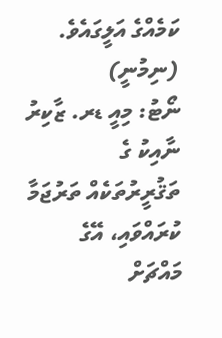ކަމެއްގެ އަލީގައެވެ.
(ނިމުނީ)
ނޯޓު: މިއީ ޑރ. ޒާކިރު ނާއިކު ގެ ތަޤުރީރުތަކެއް ތަރުޖަމާ ކުރައްވައި، އޭގެ މައްޗަށް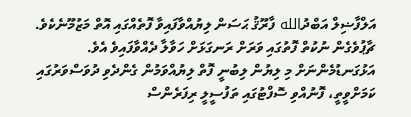އަލްފާޟިލް އަބްދުالله ފާރޫޤު ޙަސަން ލިޔުއްވާފައިވާ ފޮތެއްގައި އޮތް މަޒުމޫނެކެވެ. ޗާޕުވެގެން ނުކުތް ފޮތުގައި ވަރަށް ރަނގަޅަށް ހަވާލާ ދެއްވާފައިވެ އެވެ. އަޅުގަނޑުމެންނަށް މި ލިޔުން ލިބުނީ ފޮތް ލިޔުއްވަމުން ގެންދެވި ދުވަސްވަރުގައި ކަމަށްވީތީ، ފޮނުއްވި ސޮފްޓުގައި ތަފުސީލީ ރިފަރެންސް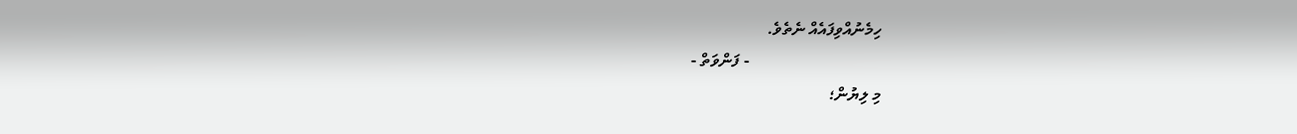ހިމެނުއްވިފައެއް ނެތެވެ.
                                - ފަންވަތް -
މި ލިޔުން؛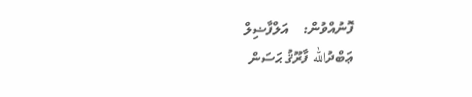ފޮނުއްވުން:    އަލްފާޟިލް
ޢަބްދުالله ފާރޫޤު ޙަސަން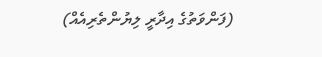(ފަންވަތުގެ އިދާރީ ލިޔުންތެރިއެއް)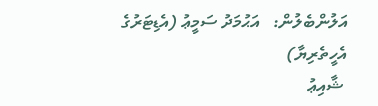އަލުންބެލުން:   އަޙުމަދު ސަމީޢު (އެޑިޓަރުގެ އެހީތެރިޔާ)
 ޝާއިޢު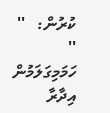ކުރުން:   ''           ''
ހަމަމިގަލަމުން
އިދާރާ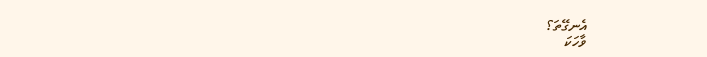އެނގޭތަ؟
ވާހަކަ